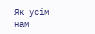Як усім нам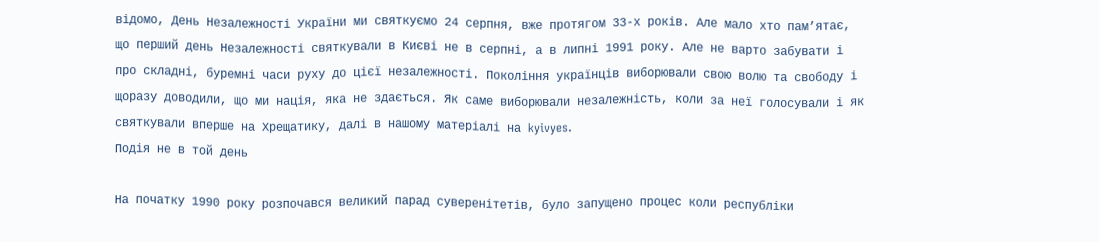відомо, День Незалежності України ми святкуємо 24 серпня, вже протягом 33-х років. Але мало хто пам’ятає, що перший день Незалежності святкували в Києві не в серпні, а в липні 1991 року. Але не варто забувати і про складні, буремні часи руху до цієї незалежності. Покоління українців виборювали свою волю та свободу і щоразу доводили, що ми нація, яка не здається. Як саме виборювали незалежність, коли за неї голосували і як святкували вперше на Хрещатику, далі в нашому матеріалі на kyivyes.
Подія не в той день

На початку 1990 року розпочався великий парад суверенітетів, було запущено процес коли республіки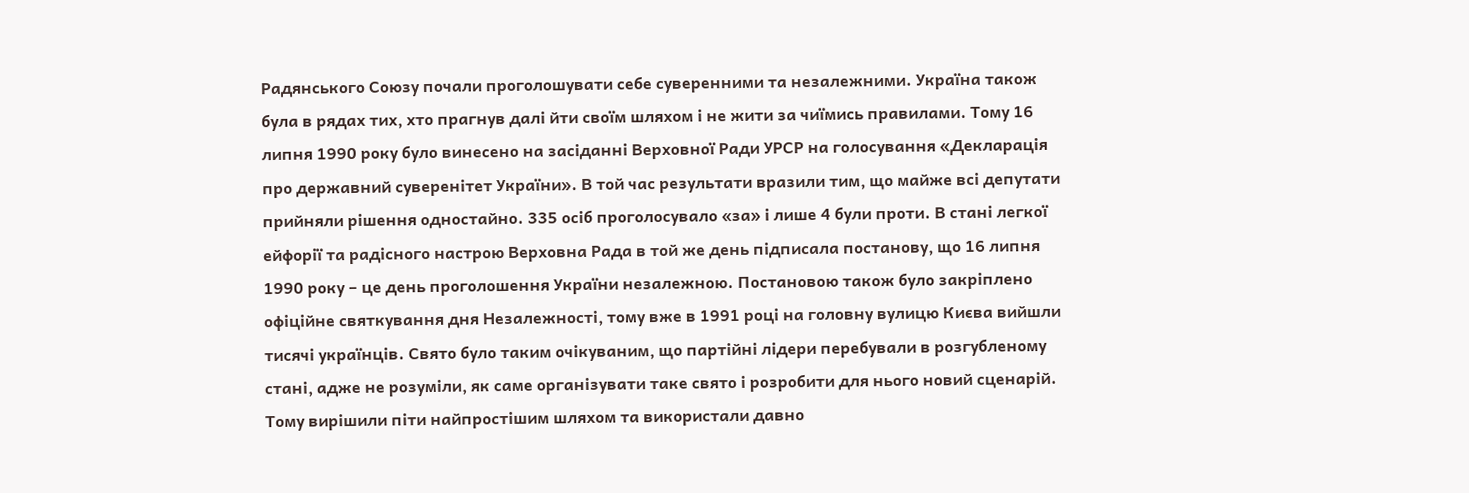Радянського Союзу почали проголошувати себе суверенними та незалежними. Україна також була в рядах тих, хто прагнув далі йти своїм шляхом і не жити за чиїмись правилами. Тому 16 липня 1990 року було винесено на засіданні Верховної Ради УРСР на голосування «Декларація про державний суверенітет України». В той час результати вразили тим, що майже всі депутати прийняли рішення одностайно. 335 осіб проголосувало «за» і лише 4 були проти. В стані легкої ейфорії та радісного настрою Верховна Рада в той же день підписала постанову, що 16 липня 1990 року – це день проголошення України незалежною. Постановою також було закріплено офіційне святкування дня Незалежності, тому вже в 1991 році на головну вулицю Києва вийшли тисячі українців. Свято було таким очікуваним, що партійні лідери перебували в розгубленому стані, адже не розуміли, як саме організувати таке свято і розробити для нього новий сценарій. Тому вирішили піти найпростішим шляхом та використали давно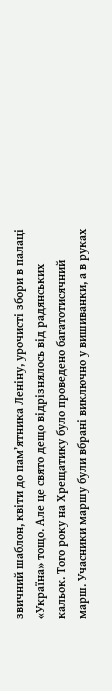звичний шаблон, квіти до пам’ятника Леніну, урочисті збори в палаці «Україна» тощо. Але це свято дещо відрізнялось від радянських кальок. Того року на Хрещатику було проведено багатотисячний марш. Учасники маршу були вбрані виключно у вишиванки, а в руках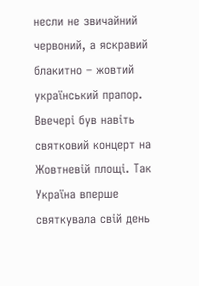несли не звичайний червоний, а яскравий блакитно – жовтий український прапор. Ввечері був навіть святковий концерт на Жовтневій площі. Так Україна вперше святкувала свій день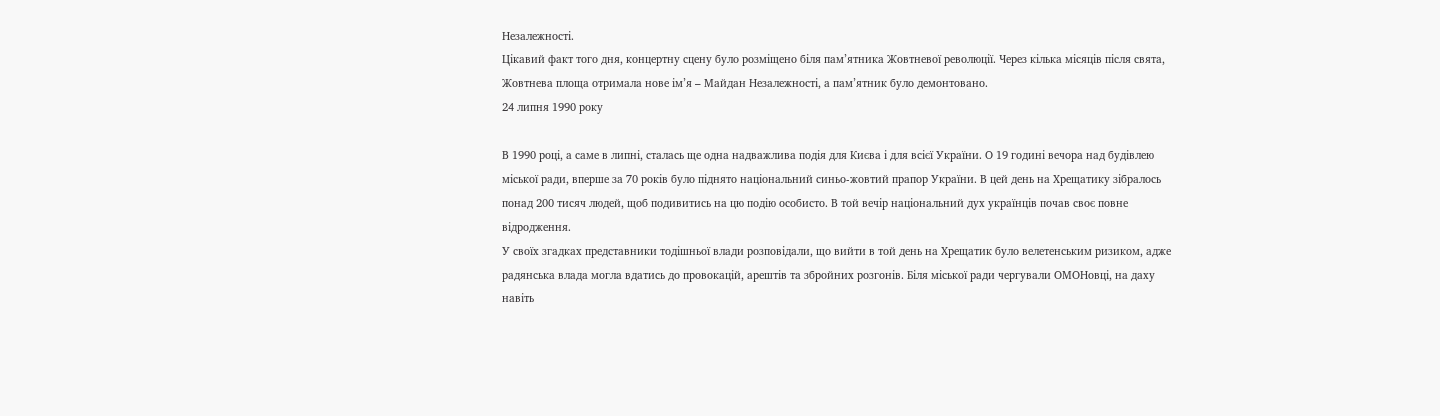Незалежності.
Цікавий факт того дня, концертну сцену було розміщено біля пам’ятника Жовтневої революції. Через кілька місяців після свята, Жовтнева площа отримала нове ім’я – Майдан Незалежності, а пам’ятник було демонтовано.
24 липня 1990 року

В 1990 році, а саме в липні, сталась ще одна надважлива подія для Києва і для всієї України. О 19 годині вечора над будівлею міської ради, вперше за 70 років було піднято національний синьо-жовтий прапор України. В цей день на Хрещатику зібралось понад 200 тисяч людей, щоб подивитись на цю подію особисто. В той вечір національний дух українців почав своє повне відродження.
У своїх згадках представники тодішньої влади розповідали, що вийти в той день на Хрещатик було велетенським ризиком, адже радянська влада могла вдатись до провокацій, арештів та збройних розгонів. Біля міської ради чергували ОМОНовці, на даху навіть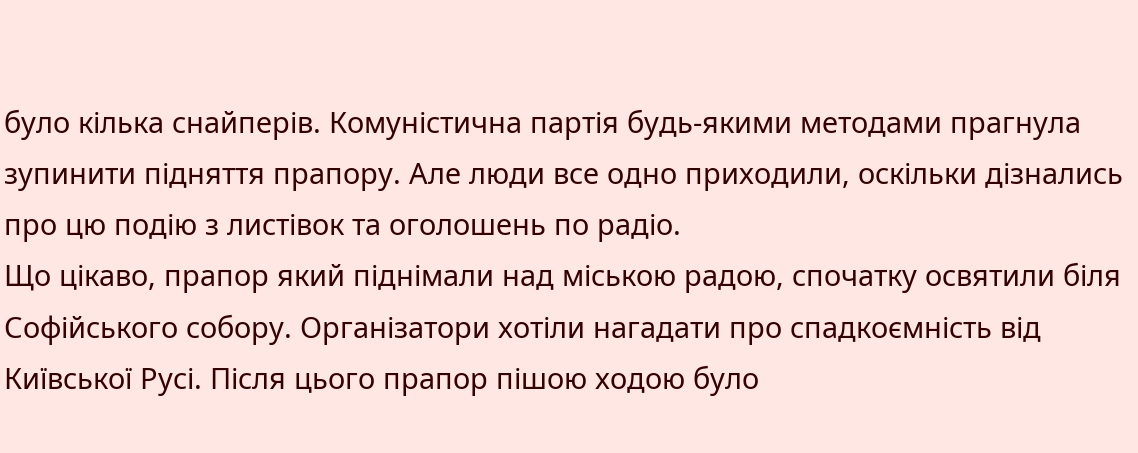було кілька снайперів. Комуністична партія будь-якими методами прагнула зупинити підняття прапору. Але люди все одно приходили, оскільки дізнались про цю подію з листівок та оголошень по радіо.
Що цікаво, прапор який піднімали над міською радою, спочатку освятили біля Софійського собору. Організатори хотіли нагадати про спадкоємність від Київської Русі. Після цього прапор пішою ходою було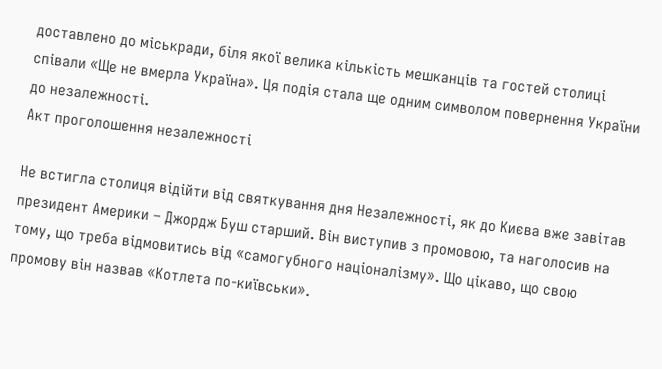доставлено до міськради, біля якої велика кількість мешканців та гостей столиці співали «Ще не вмерла Україна». Ця подія стала ще одним символом повернення України до незалежності.
Акт проголошення незалежності

Не встигла столиця відійти від святкування дня Незалежності, як до Києва вже завітав президент Америки – Джордж Буш старший. Він виступив з промовою, та наголосив на тому, що треба відмовитись від «самогубного націоналізму». Що цікаво, що свою промову він назвав «Котлета по-київськи».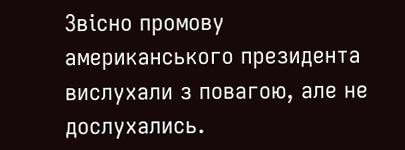Звісно промову американського президента вислухали з повагою, але не дослухались.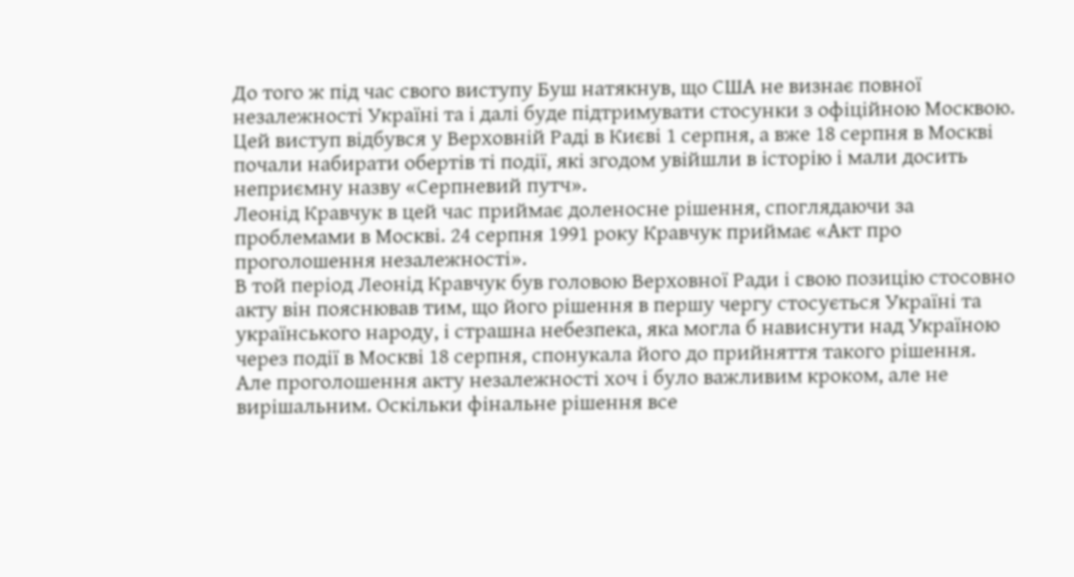До того ж під час свого виступу Буш натякнув, що США не визнає повної незалежності Україні та і далі буде підтримувати стосунки з офіційною Москвою.
Цей виступ відбувся у Верховній Раді в Києві 1 серпня, а вже 18 серпня в Москві почали набирати обертів ті події, які згодом увійшли в історію і мали досить неприємну назву «Серпневий путч».
Леонід Кравчук в цей час приймає доленосне рішення, споглядаючи за проблемами в Москві. 24 серпня 1991 року Кравчук приймає «Акт про проголошення незалежності».
В той період Леонід Кравчук був головою Верховної Ради і свою позицію стосовно акту він пояснював тим, що його рішення в першу чергу стосується Україні та українського народу, і страшна небезпека, яка могла б нависнути над Україною через події в Москві 18 серпня, спонукала його до прийняття такого рішення.
Але проголошення акту незалежності хоч і було важливим кроком, але не вирішальним. Оскільки фінальне рішення все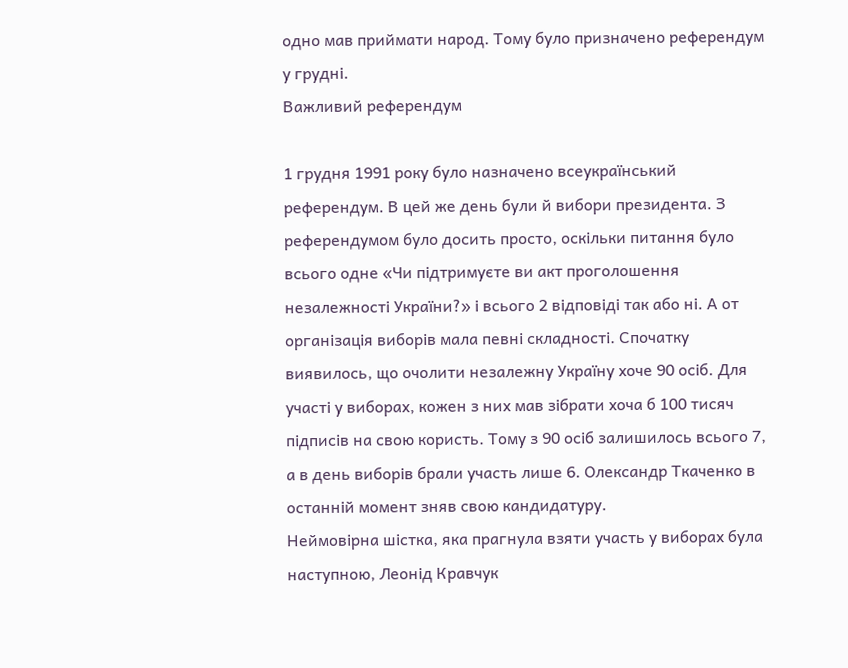одно мав приймати народ. Тому було призначено референдум у грудні.
Важливий референдум

1 грудня 1991 року було назначено всеукраїнський референдум. В цей же день були й вибори президента. З референдумом було досить просто, оскільки питання було всього одне «Чи підтримуєте ви акт проголошення незалежності України?» і всього 2 відповіді так або ні. А от організація виборів мала певні складності. Спочатку виявилось, що очолити незалежну Україну хоче 90 осіб. Для участі у виборах, кожен з них мав зібрати хоча б 100 тисяч підписів на свою користь. Тому з 90 осіб залишилось всього 7, а в день виборів брали участь лише 6. Олександр Ткаченко в останній момент зняв свою кандидатуру.
Неймовірна шістка, яка прагнула взяти участь у виборах була наступною, Леонід Кравчук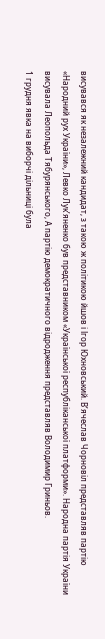висувався як незалежний кандидат, з такою ж політикою йшов і Ігор Юхновський. В’ячеслав Чорновіл представляв партію «Народний рух України», Левко Лук’яненко був представником «Української республіканської платформи». Народна партія України висувала Леопольда Тябурянського, А партію демократичного відродження представляв Володимир Гриньов.
1 грудня явка на виборчі дільниці була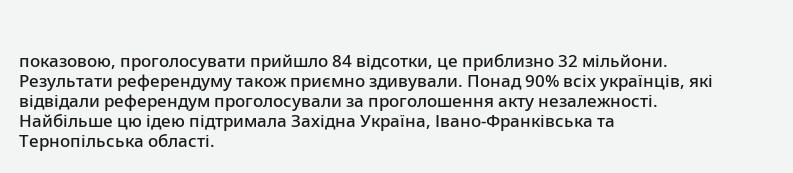показовою, проголосувати прийшло 84 відсотки, це приблизно 32 мільйони. Результати референдуму також приємно здивували. Понад 90% всіх українців, які відвідали референдум проголосували за проголошення акту незалежності. Найбільше цю ідею підтримала Західна Україна, Івано-Франківська та Тернопільська області.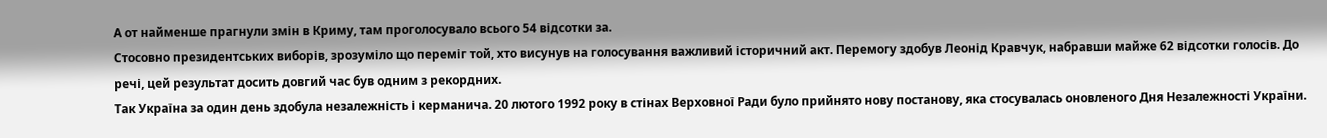А от найменше прагнули змін в Криму, там проголосувало всього 54 відсотки за.
Стосовно президентських виборів, зрозуміло що переміг той, хто висунув на голосування важливий історичний акт. Перемогу здобув Леонід Кравчук, набравши майже 62 відсотки голосів. До речі, цей результат досить довгий час був одним з рекордних.
Так Україна за один день здобула незалежність і керманича. 20 лютого 1992 року в стінах Верховної Ради було прийнято нову постанову, яка стосувалась оновленого Дня Незалежності України.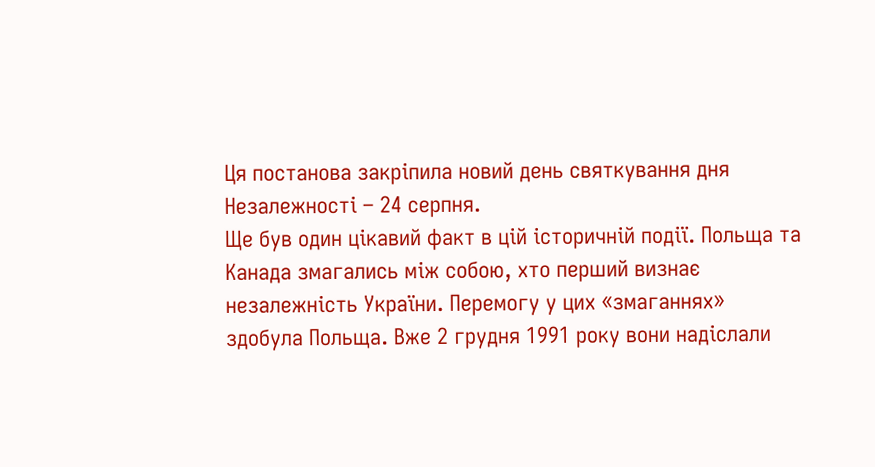Ця постанова закріпила новий день святкування дня Незалежності – 24 серпня.
Ще був один цікавий факт в цій історичній події. Польща та Канада змагались між собою, хто перший визнає незалежність України. Перемогу у цих «змаганнях» здобула Польща. Вже 2 грудня 1991 року вони надіслали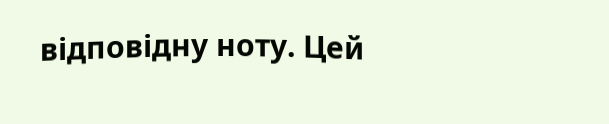відповідну ноту. Цей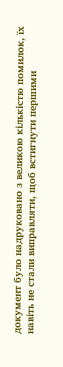документ було надруковано з великою кількістю помилок, їх навіть не стали виправляти, щоб встигнути першими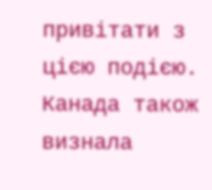привітати з цією подією. Канада також визнала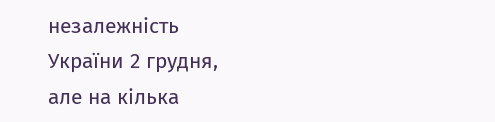незалежність України 2 грудня, але на кілька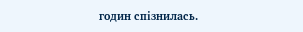годин спізнилась.